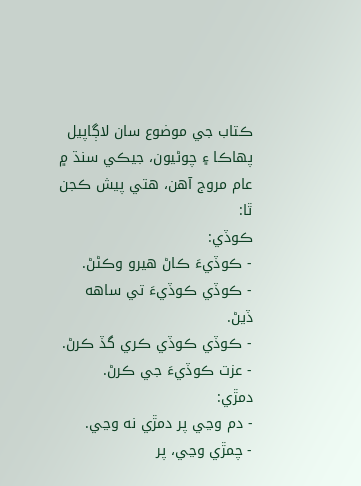ڪتاب جي موضوع سان لاڳاپيل پهاڪا ۽ چوڻيون، جيڪي سنڌ ۾ عام مروج آهن، هتي پيش ڪجن ٿا:
ڪوڏي:
- ڪوڏيءَ ڪاڻ هيرو وڪڻڻ.
- ڪوڏي ڪوڏيءَ تي ساهه ڏيڻ.
- ڪوڏي ڪوڏي ڪري گڏ ڪرڻ.
- عزت ڪوڏيءَ جي ڪرڻ.
دمڙي:
- دم وڃي پر دمڙي نه وڃي.
- چمڙي وڃي، پر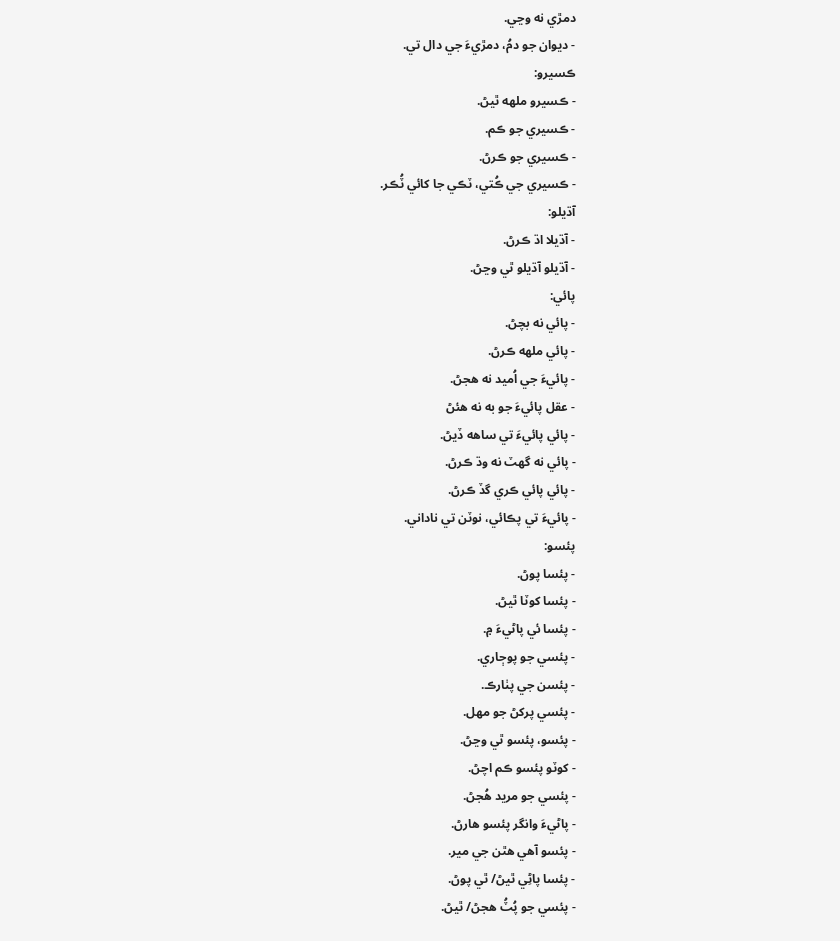دمڙي نه وڃي.
- ديوان جو دمُ، دمڙيءَ جي دال تي.
ڪسيرو:
- ڪسيرو ملهه ٿيڻ.
- ڪسيري جو ڪم.
- ڪسيري جو ڪرڻ.
- ڪسيري جي ڪُتي، ٽڪي جا کائي ٽُڪر.
آڌيلو:
- آڌيلا اڌ ڪرڻ.
- آڌيلو آڌيلو ٿي وڃڻ.
پائي:
- پائي نه بچڻ.
- پائي ملهه ڪرڻ.
- پائيءَ جي اُميد نه هجڻ.
- عقل پائيءَ جو به نه هئڻ
- پائي پائيءَ تي ساهه ڏيڻ.
- پائي نه گهٽ نه وڌ ڪرڻ.
- پائي پائي ڪري گڏ ڪرڻ.
- پائيءَ تي پڪائي، نوٽن تي ناداني.
پئسو:
- پئسا پوڻ.
- پئسا کوٽا ٿيڻ.
- پئسا ئي پاڻيءَ ۾.
- پئسي جو پوڄاري.
- پئسن جي پٺارڪ.
- پئسي پرکڻ جو مهل.
- پئسو، پئسو ٿي وڃڻ.
- کوٽو پئسو ڪم اچڻ.
- پئسي جو مريد هُجڻ.
- پاڻيءَ وانگر پئسو هارڻ.
- پئسو آهي هٿن جي مير.
- پئسا پاڻِي ٿيڻ/ ٿي پوڻ.
- پئسي جو پُٽُ هجڻ/ ٿيڻ.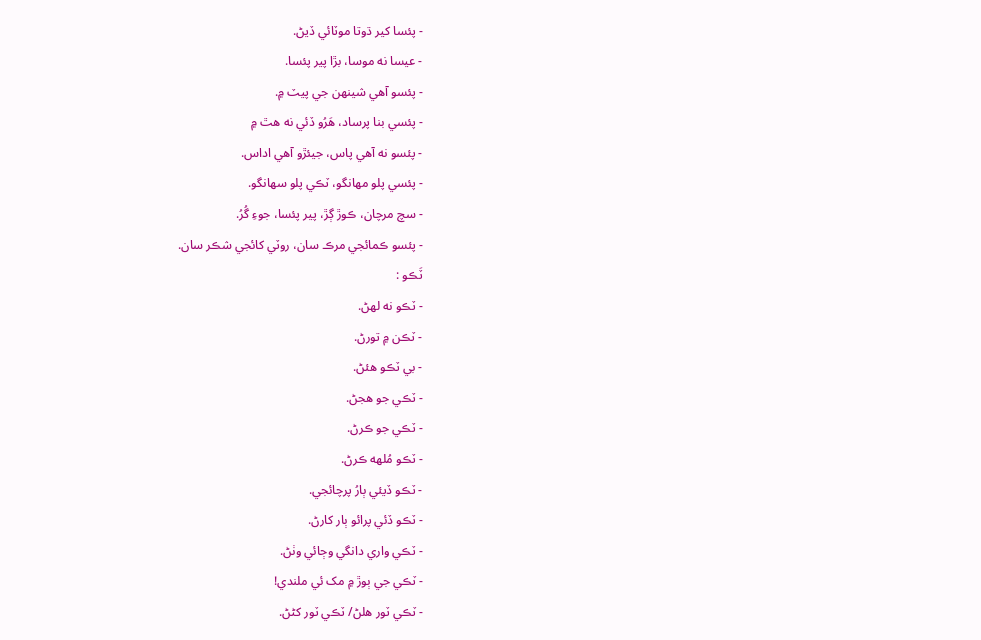- پئسا کير ڌوتا موٽائي ڏيڻ.
- عيسا نه موسا، بڙا پير پئسا.
- پئسو آهي شينهن جي پيٽ ۾.
- پئسي بنا پرساد، هَرُو ڏئي نه هٿ ۾
- پئسو نه آهي پاس، جيئڙو آهي اداس.
- پئسي پلو مهانگو، ٽڪي پلو سهانگو.
- سچ مرچان، ڪوڙ ڳڙ، پير پئسا، جوءِ گُرُ.
- پئسو ڪمائجي مرڪ سان، روٽي کائجي شڪر سان.
ٽَڪو :
- ٽڪو نه لهڻ.
- ٽڪن ۾ تورڻ.
- بي ٽڪو هئڻ.
- ٽڪي جو هجڻ.
- ٽڪي جو ڪرڻ.
- ٽڪو مُلهه ڪرڻ.
- ٽڪو ڏيئي ٻارُ پرچائجي.
- ٽڪو ڏئي پرائو ٻار کارڻ.
- ٽڪي واري دانگي وڄائي وٺڻ.
- ٽڪي جي ٻوڙ ۾ مک ئي ملندي!
- ٽڪي ٽور هلڻ/ ٽڪي ٽور کڻڻ.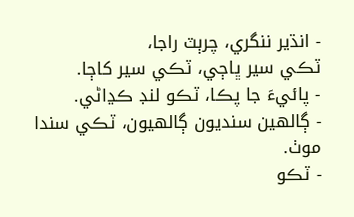- انڌير ننگري، چرٻٽ راجا،
ٽڪي سير ڀاڄي، ٽڪي سير کاڄا.
- پائيءَ جا پڪا، ٽڪو لنڊ ڪڍاڻي.
- ڳالهين سنديون ڳالهيون، ٽڪي سندا موٺ.
- ٽڪو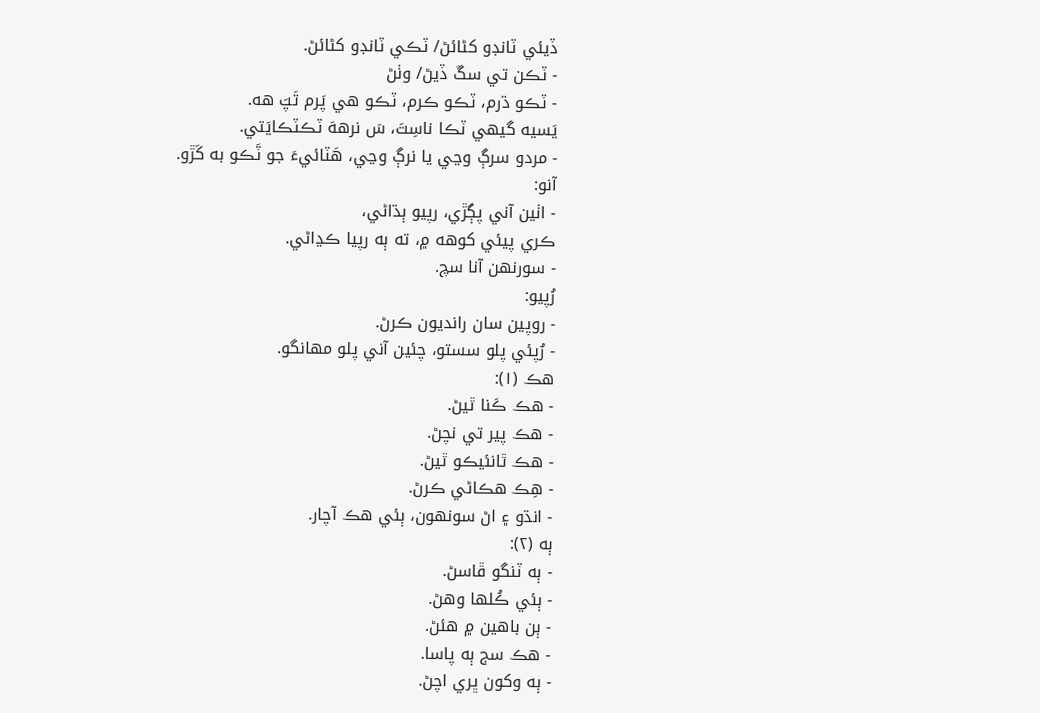ڏيئي ٽانڊو کڻائڻ/ ٽڪي ٽانڊو کڻائڻ.
- ٽڪن تي سڱ ڏيڻ/ وٺڻ
- ٽڪو ڌرم، ٽڪو ڪرم، ٽڪو هي پَرم تَپَ هه.
يَسيه گيهي ٽڪا ناسِتَ، سَ نرههَ ٽڪٽڪايَتي.
- مردو سرڳ وڃي يا نرڳ وڃي، هَٽائيءَ جو ٽَڪو به کَڙو.
آنو:
- اٺين آني پڳڙي، رپيو ٻڌاڻي،
ڪري پيئي کوهه ۾، ته ٻه رپيا ڪڍاڻي.
- سورنهن آنا سچ.
رُپيو:
- روپين سان رانديون ڪرڻ.
- رُپئي پلو سستو، چئين آني پلو مهانگو.
هڪ (١):
- هڪ ڪَنا ٿيڻ.
- هڪ پير تي نچڻ.
- هڪ ٿانئيڪو ٿيڻ.
- هِڪ هڪاڻي ڪرڻ.
- انڌو ۽ اڻ سونهون، ٻئي هڪ آچار.
ٻه (٢):
- ٻه ٽنگو ڦاسڻ.
- ٻئي ڪُلها وهڻ.
- ٻن باهين ۾ هئڻ.
- هڪ سج ٻه پاسا.
- ٻه وکون ڀري اچڻ.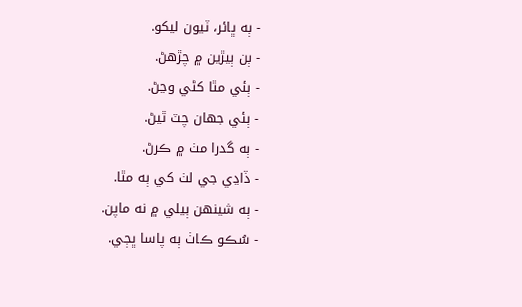- ٻه ڀائر، ٽيون ليکو.
- ٻن ٻيڙين ۾ چڙهڻ.
- ٻئي مٿا کڻي وڃڻ.
- ٻئي جهان چٽ ٿيڻ.
- ٻه گدرا مٺ ۾ ڪرڻ.
- ڏاڍي جي لٺ کي ٻه مٿا.
- ٻه شينهن ٻيلي ۾ نه ماپن.
- سُڪو ڪاٺ ٻه پاسا ڀڄي.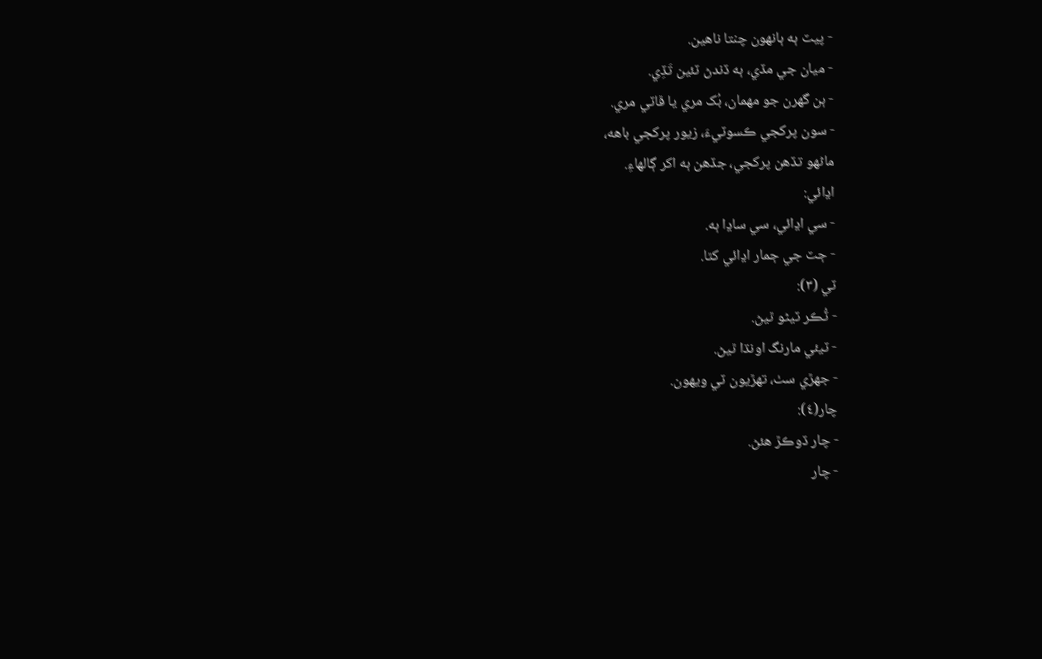- پيٽ ٻه ٻانهون چنتا ناهين.
- ميان جي مڏي، ٻه ڏندڻ ٽئين تَڏِي.
- ٻن گهرن جو مهمان، بُک مري يا ڦاٽي مري.
- سون پرکجي ڪسوٽيءَ، زيور پرکجي باهه،
ماڻهو تڏهن پرکجي، جڏهن ٻه اکر ڳالهاءِ.
اڍائي:
- سي اڍائي، سي ساڍا ٻه.
- ڄٽ جي ڄمار اڍائي کٿا.
ٽي (٣):
- ٽُڪر ٽيڻو ٿيڻ.
- ٽيئي مارنگ اونڌا ٿيڻ.
- جهڙي سٺ، تهڙيون ٽي ويهون.
چار(٤):
- چار ڏوڪڙ هئڻ.
- چار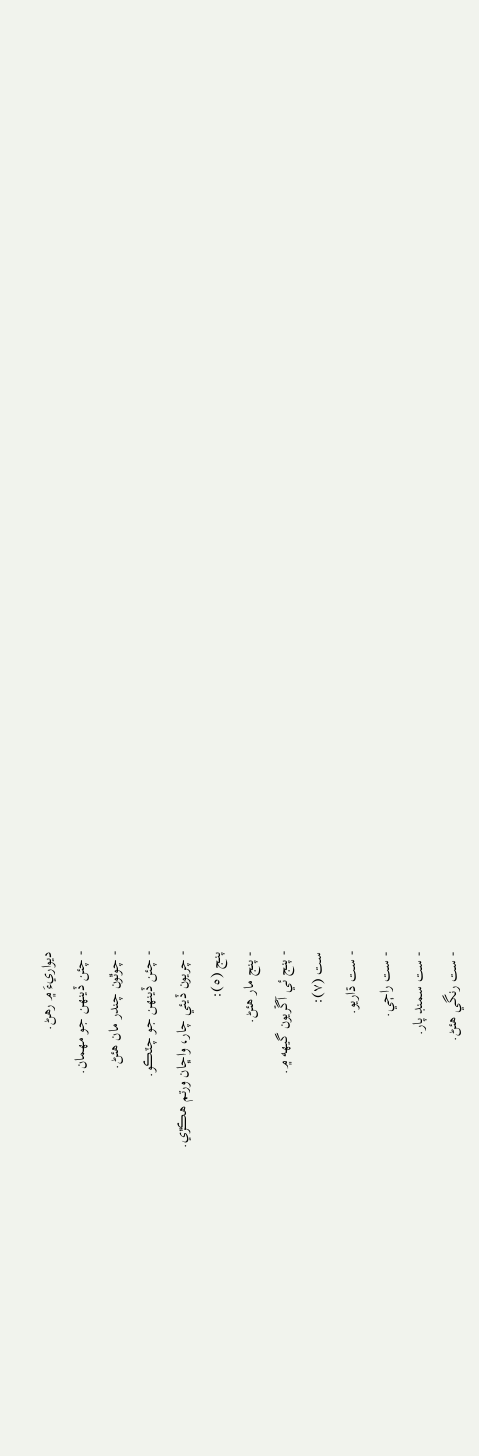ديواريءَ ۾ رهڻ.
- چئن ڏينهن جو مهمان.
- چوٿون چندر مان هئڻ.
- چئن ڏينهن جو چٽڪو.
- چريون ڏيئي چار، واڇان ورتم هڪڙي.
پنج (٥):
- پنج مار هئڻ.
- پنج ئي آڱريون گيهه ۾.
ست (٧):
- ست ڌاريو.
- ست راڄي.
- ست سمنڊ پار.
- ست رنگي هئڻ.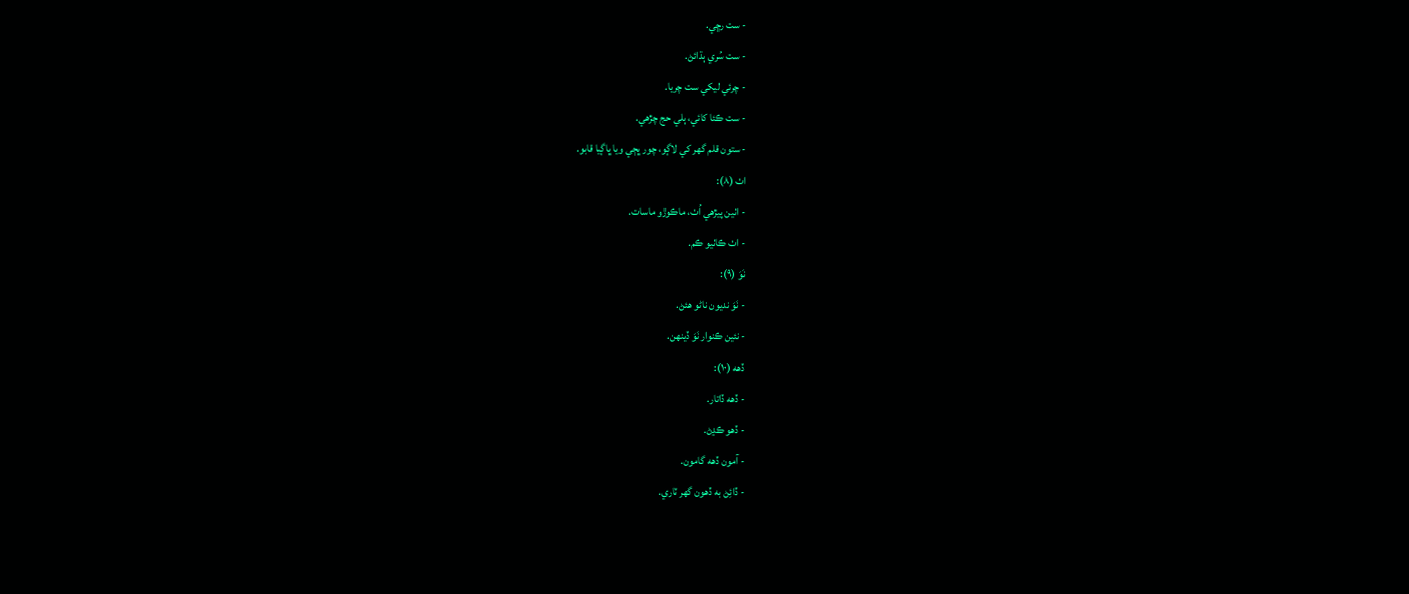- ست رڇي.
- ست سُري ٻڌائڻ.
- چرئي ليکي ست چريا.
- ست ڪئا کائي، ٻلي حج چڙهي.
- ستون قلم گهر کي لاڳو، چور ڀڄي ويا ڀاڳيا قابو.
اٺ (٨):
- اٺين پيڙهي اُٺ، ماڪوڙو ماسات.
- اٺ ڪاٺيو ڪم.
نَوَ (٩):
- نَوَ نديون ناڻو هئڻ.
- نئين ڪنوار نَوَ ڏينهن.
ڏهه (١٠):
- ڏهه ڏاتار.
- ڏهو ڪڍڻ.
- آمون ڏهه گامون.
- ڏائِڻ به ڏهون گهر ٽاري.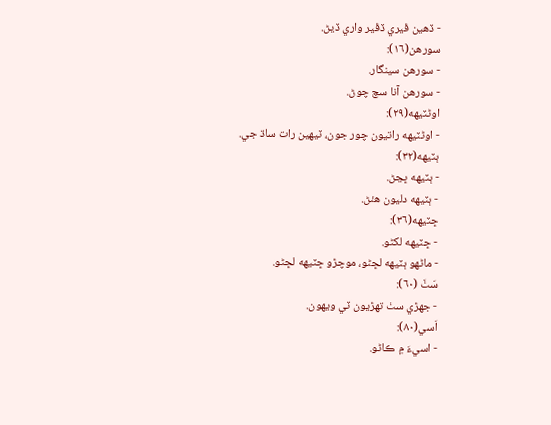- ڏهين ڦيري ڏڦير واري ڏيڻ.
سورهن(١٦):
- سورهن سينگار.
- سورهن آنا سچ چوڻ.
اوڻٽيهه(٢٩):
- اوڻٽيهه راتيون چور جون، ٽيهين رات ساڌ جي.
ٻٽيهه(٣٢):
- ٻٽيهه ڀڃڻ.
- ٻٽيهه دليون هئڻ.
ڇٽيهه(٣٦):
- ڇٽيهه لکڻو.
- ماڻهو ٻٽيهه لڇڻو، موچڙو ڇٽيهه لڇڻو.
سَٺَ (٦٠):
- جهڙي سٺ تهڙيون ٽي ويهون.
اَسي(٨٠):
- اسيءَ ۾ ڪاڻو.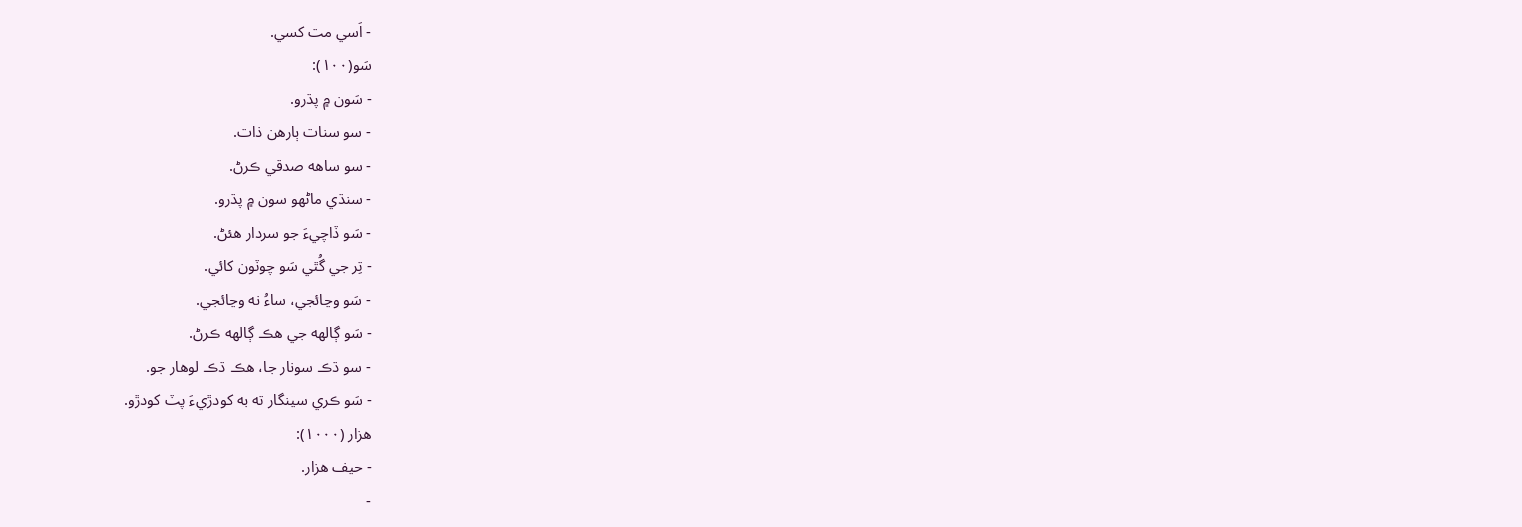- اَسي مت کسي.
سَو(١٠٠):
- سَون ۾ پڌرو.
- سو سنات ٻارهن ذات.
- سو ساهه صدقي ڪرڻ.
- سنڌي ماڻهو سون ۾ پڌرو.
- سَو ڏاچيءَ جو سردار هئڻ.
- تِر جي گُٿي سَو چوٽون کائي.
- سَو وڃائجي، ساءُ نه وڃائجي.
- سَو ڳالهه جي هڪ ڳالهه ڪرڻ.
- سو ڌڪ سونار جا، هڪ ڌڪ لوهار جو.
- سَو ڪري سينگار ته به کودڙيءَ پٽ کودڙو.
هزار (١٠٠٠):
- حيف هزار.
-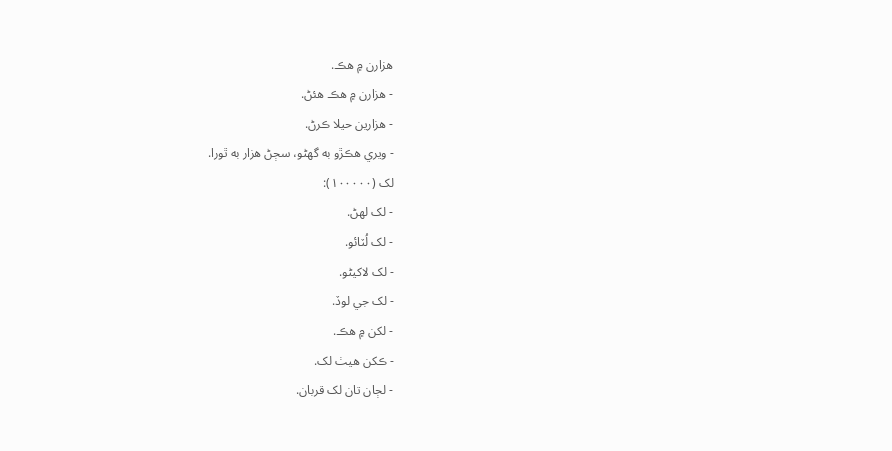هزارن ۾ هڪ.
- هزارن ۾ هڪ هئڻ.
- هزارين حيلا ڪرڻ.
- ويري هڪڙو به گهڻو، سڄڻ هزار به ٿورا.
لک (١٠٠٠٠٠):
- لک لهڻ.
- لک لُٽائو.
- لک لاکيڻو.
- لک جي لوڏ.
- لکن ۾ هڪ.
- ڪکن هيٺ لک.
- لڄان تان لک قربان.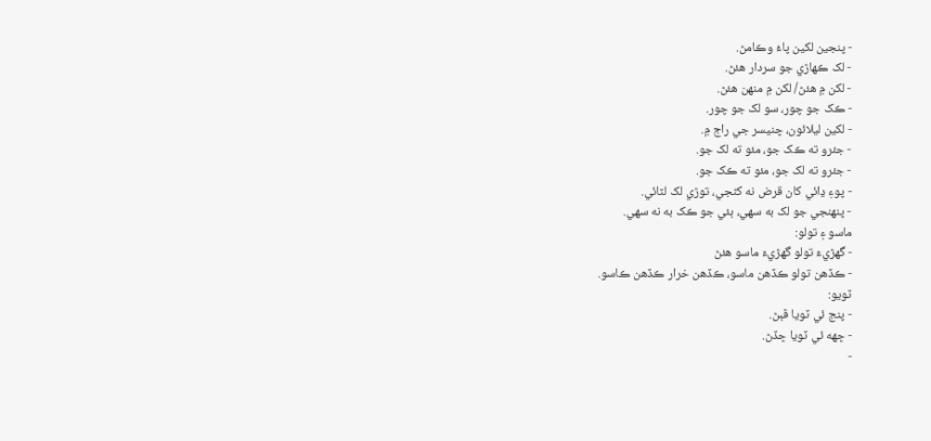- پنجين لکين پاءُ وڪامڻ.
- لک ڪهاڙي جو سردار هئڻ.
- لکن ۾ هئڻ/ لکن ۾ منهن هئڻ.
- ڪک جو چور، سو لک جو چور.
- لکين ليلائون، چنيسر جي راڄ ۾.
- جئرو ته ڪک جو، مئو ته لک جو.
- جئرو ته لک جو، مئو ته ڪک جو.
- پوءِ ڍائي کان قرض نه کڻجي، توڙي لک لٽائي.
- پنهنجي جو لک به سهي، ٻئي جو ڪک به نه سهي.
ماسو ۽ تولو:
- گهڙيءَ تولو گهڙيءَ ماسو هئڻ
- ڪڏهن تولو ڪڏهن ماسو، ڪڏهن خرار ڪڏهن ڪاسو.
ٽويو:
- پنج ئي ٽويا ڦٻڻ.
- ڇهه ئي ٽويا ڇڏڻ.
-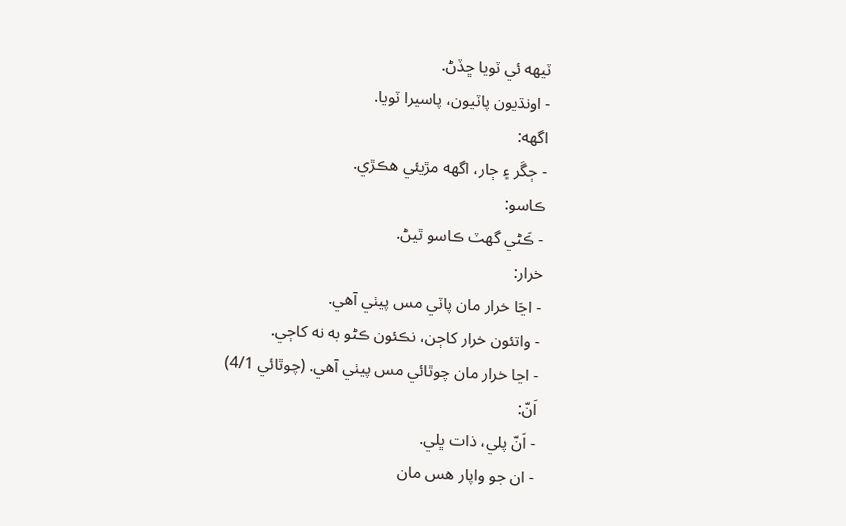ٽيهه ئي ٽويا ڇڏڻ.
- اونڌيون پاٽيون، پاسيرا ٽويا.
اگهه:
- ڄڱر ۽ ڄار، اگهه مڙيئي هڪڙي.
ڪاسو:
- ڪَڻي گهٽ ڪاسو ٿيڻ.
خرار:
- اڃَا خرار مان پاٽي مس پيٺي آهي.
- واتئون خرار کاڄن، نڪئون ڪڻو به نه کاڄي.
- اڃا خرار مان چوٿائي مس پيٺي آهي. (چوٿائي 4/1)
اَنّ:
- اَنّ پلي، ذات ڀلي.
- ان جو واپار هس مان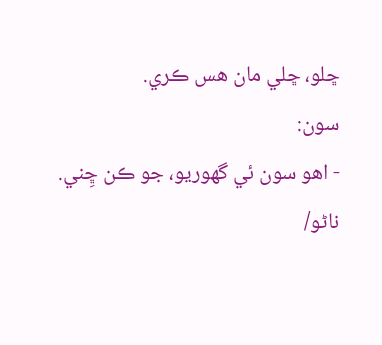ڇلو، ڇلي مان هس ڪري.
سون:
- اهو سون ئي گهوريو، جو ڪن ڇِني.
ناڻو/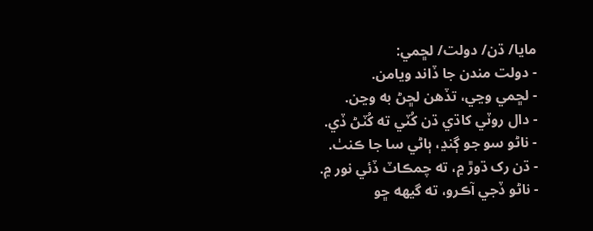مايا/ ڌن/ دولت/ لڇمي:
- دولت مندن جا ڏاند ويامن.
- لڇمي وڃي، تڏهن لڇڻ به وڃن.
- دال روٽي کاڌي ڌن کُٽي ته کُٽڻ ڏي.
- ناڻو سو جو ڳنڍ، ٻاڻي سا جا ڪنٺ.
- ڌن رک ڌوڙ ۾، ته چمڪاٽ ڏئي نور ۾.
- ناڻو ڏجي آڪرو، ته گيهه ڇو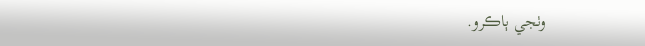وٺجي ٻاڪرو.